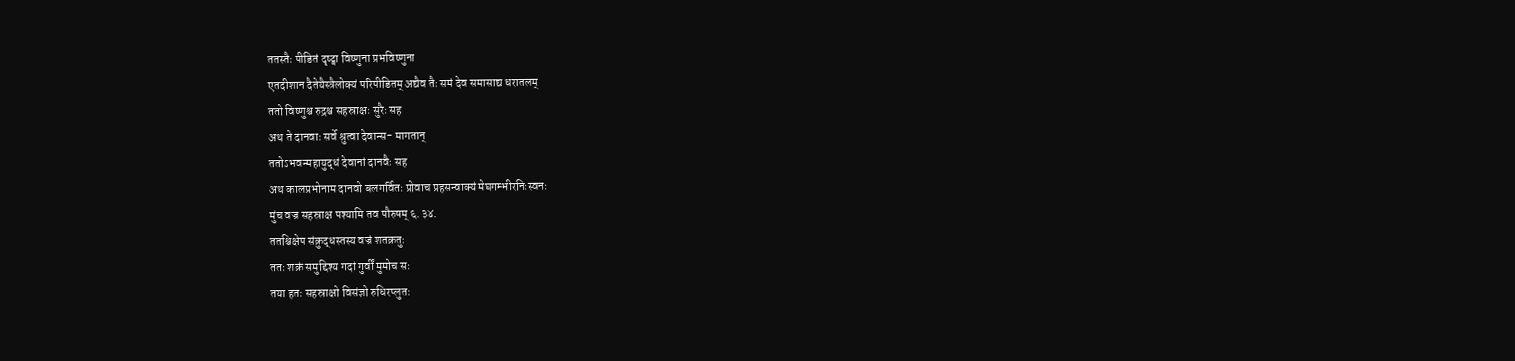ततस्तैः पीडितं दृष्ट्वा विष्णुना प्रभविष्णुना
एतदीशान दैतेयैस्त्रैलोक्यं परिपीडितम् अद्यैव तैः समं देव समासाद्य धरातलम्
ततो विष्णुश्च रुद्रश्च सहस्राक्षः सुरैः सह
अथ ते दानवाः सर्वे श्रुत्वा देवान्स- मागतान्
ततोऽभवन्महायुद्धं देवानां दानवैः सह
अथ कालप्रभोनाम दानवो बलगर्वितः प्रोवाच प्रहसन्वाक्यं मेघगम्भीरनिःस्वनः
मुंच वज्र सहस्राक्ष पश्यामि तव पौरुषम् ६.३४.
ततश्चिक्षेप संक्रुद्धस्तस्य वज्रं शतक्रतुः
ततः शक्रं समुद्दिश्य गदां गुर्वीं मुमोच सः
तया हतः सहस्राक्षो विसंज्ञो रुधिरप्लुतः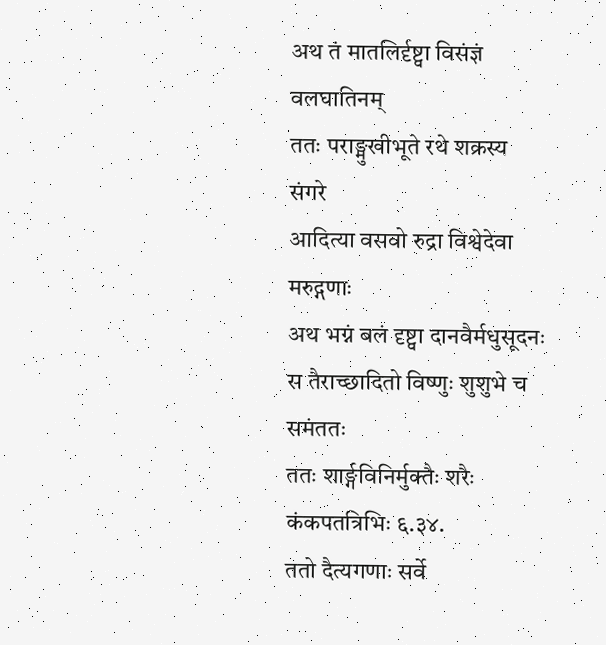अथ तं मातलिर्दृष्ट्वा विसंज्ञं वलघातिनम्
ततः पराङ्मुखीभूते रथे शक्रस्य संगरे
आदित्या वसवो रुद्रा विश्वेदेवा मरुद्गणाः
अथ भग्नं बलं दृष्ट्वा दानवैर्मधुसूदनः
स तैराच्छादितो विष्णुः शुशुभे च समंततः
ततः शार्ङ्गविनिर्मुक्तैः शरैः कंकपतत्रिभिः ६.३४.
ततो दैत्यगणाः सर्वे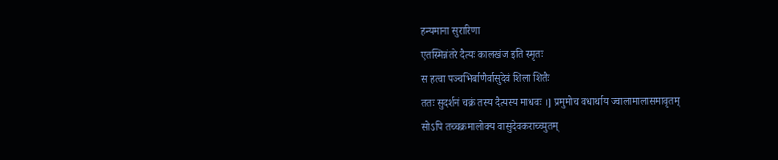हन्यमाना सुरारिणा
एतस्मिन्नंतरे दैत्यः कालखंज इति स्मृतः
स हत्वा पञ्चभिर्बाणैर्वासुदेवं शिला शितैः
ततः सुदर्शनं चक्रं तस्य दैत्यस्य माधवः ।] प्रमुमोच वधार्थाय ज्वालामालासमावृतम्
सोऽपि तच्चक्रमालोक्य वासुदेवकराच्च्युतम्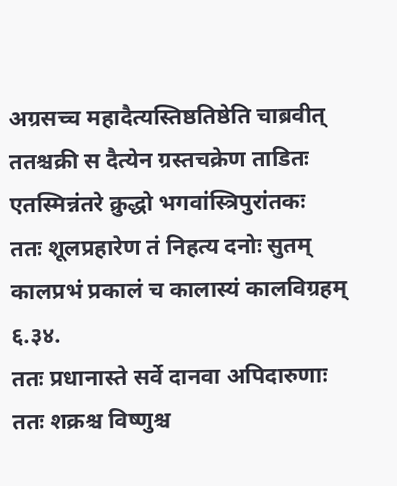अग्रसच्च महादैत्यस्तिष्ठतिष्ठेति चाब्रवीत्
ततश्चक्री स दैत्येन ग्रस्तचक्रेण ताडितः
एतस्मिन्नंतरे क्रुद्धो भगवांस्त्रिपुरांतकः
ततः शूलप्रहारेण तं निहत्य दनोः सुतम्
कालप्रभं प्रकालं च कालास्यं कालविग्रहम् ६.३४.
ततः प्रधानास्ते सर्वे दानवा अपिदारुणाः
ततः शक्रश्च विष्णुश्च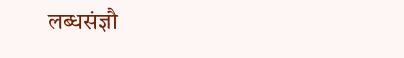लब्धसंज्ञौ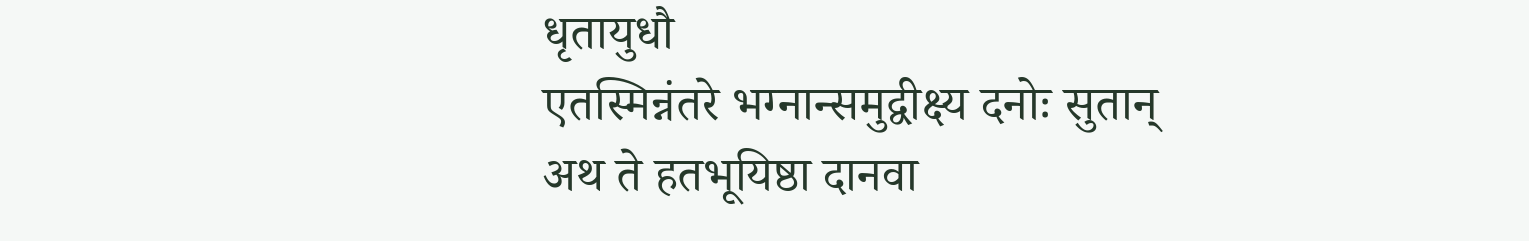धृतायुधौ
एतस्मिन्नंतरे भग्नान्समुद्वीक्ष्य दनोः सुतान्
अथ ते हतभूयिष्ठा दानवा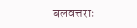बलवत्तराः